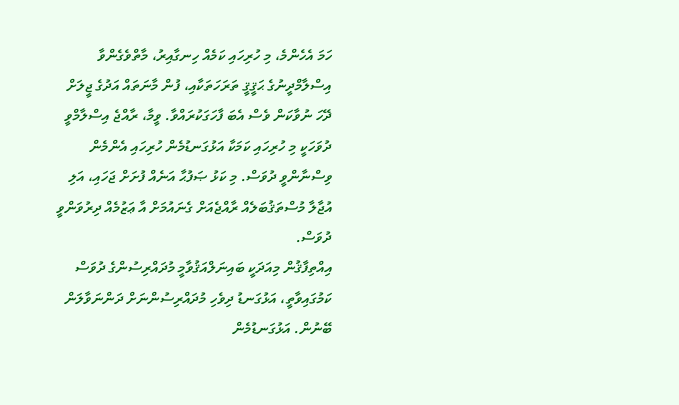ހަމަ އެހެންމެ، މި ހުރިހައި ކަމެއް ހިނގާއިރު، މާތްވެގެންވާ އިސްލާމްދީނުގެ ޙަޤީޤީ ތަރަހަތަކާއި، ފުން މާނަތައް އަދުގެ ޖީލަށް ދޭހަ ނުވާކަން ވެސް އެބަ ފާހަގަކުރައްވާ. ވީމާ، ރާއްޖެ އިސްލާމްވީ ދުވަހަކީ މި ހުރިހައި ކަމަކާ އަޅުގަނޑުމެން ހުރިހައި އެންމެން ވިސްނާންވީ ދުވަސް. މި ކަޅު ޞަފުޙާ އަނެއް ފުށަށް ޖަހައި، އަލި އުޖާލާ މުސްތަޤުބަލެއް ރާއްޖެއަށް ގެނައުމަށް އާ ޢަޒުމެއް ދިރުވަންވީ ދުވަސް.
އިއްތިފާޤުން މިއަދަކީ ބައިނަލްއަޤުވާމީ މުދައްރިސުންގެ ދުވަސް ކަމުގައިވާތީ، އަޅުގަނޑު ދިވެހި މުދައްރިސުންނަށް ދަންނަވާލަން ބޭނުން. އަޅުގަނޑުމެން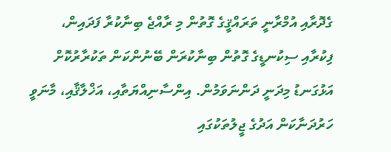ގެދޮރާއި އުމްރާނީ ތަރައްޤީގެ ގޮތުން މި ރާއްޖެ ބިނާކުރާ ފަދައިން، ފިކުރާއި ސިކުނޑީގެ ގޮތުން ބިނާކުރަން ބޭނުންކަން ތަކުރާރުކޮށް އަޅުގަނޑު މިދަނީ ދަންނަވަމުން. އިންސާނިއްޔަތާއި، އަޚްލާޤާއި، މާނަވީ ހަރުދަނާކަން އަދުގެ ޖީލުތަކުގައި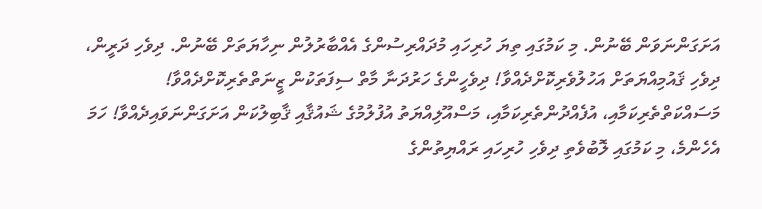އަށަގަންނަވަން ބޭނުން. މި ކަމުގައި ތިޔަ ހުރިހައި މުދައްރިސުންގެ އެއްބާރުލުން ނިހާޔަތަށް ބޭނުން. ދިވެހި ދަރީން، ދިވެހި ޤައުމިއްޔަތަށް އަހުލުވެރިކޮށްދެއްވާ! ދިވެހީންގެ ހަރުދަނާ މާތް ސިފަތަކުން ޒީނަތްތެރިކޮށްދެއްވާ! މަސައްކަތްތެރިކަމާއި، އުފެއްދުންތެރިކަމާއި، މަސްއޫލިއްޔަތު އުފުލުމުގެ ޝައުޤާއި ޤާބިލުކަން އަށަގަންނަވައިދެއްވާ! ހަމަ އެހެންމެ، މި ކަމުގައި ލޮބުވެތި ދިވެހި ހުރިހައި ރައްޔިތުންގެ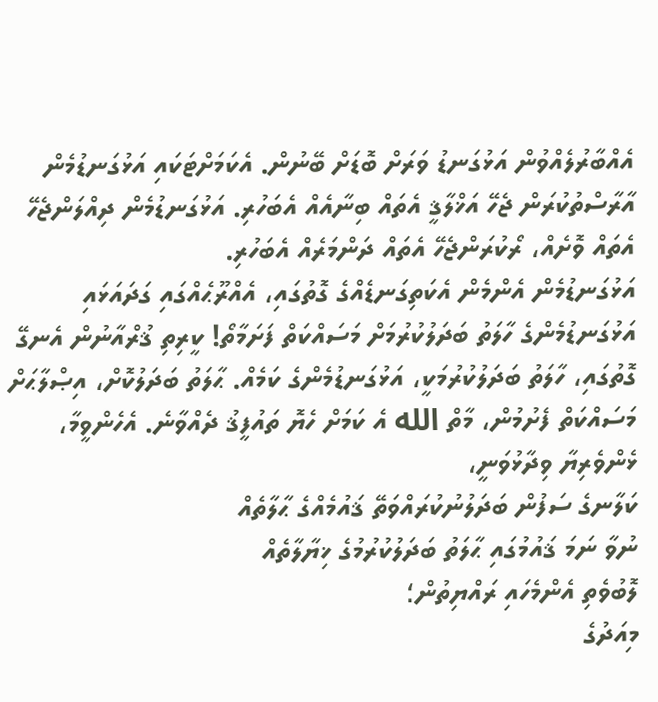އެއްބާރުލެއްވުން އަޅުގަނޑު ވަރަށް ބޮޑަށް ބޭނުން. އެކަމަށްޓަކައި އަޅުގަނޑުމެން އާރާސްތުކުރަން ޖެހޭ އަޚްލާޤީ އެތައް ބިނާއެއް އެބަހުރި. އަޅުގަނޑުމެން ދިއްލަންޖެހޭ އެތައް ވޮށެއް، ރޯކުރަންޖެހޭ އެތައް ދަންމަރެއް އެބަހުރި.
އަޅުގަނޑުމެން އެންމެން އެކަތިގަނޑެއްގެ ގޮތުގައި، އެއްރޫޙެއްގައި ގަދައަޅައި އަޅުގަނޑުމެންގެ ހާލަތު ބަދަލުކުރުމަށް މަސައްކަތް ފަށަމާތޯ! ކީރިތި ޤުރްއާނުން އެނގޭ ގޮތުގައި، ހާލަތު ބަދަލުކުރުމަކީ، އަޅުގަނޑުމެންގެ ކަމެއް. ޙާލަތު ބަދަލުކޮށް، އިޞްލާޙަށް މަސައްކަތް ފެށުމުން، މާތް الله އެ ކަމަށް ހެޔޮ ތައުފީޤު ދެއްވާނެ. އެހެންވީމާ، ޅެންވެރިޔާ ވިދާޅުވަނީ،
ކަލާނގެ ސަފުން ބަދަލުނުކުރައްވަތޭ ޤައުމެއްގެ ޙާލާތެއް
ނުވާ ނަމަ ޤައުމުގައި ޙާލަތު ބަދަލުކުރުމުގެ ޚިޔާލާތެއް
ލޮބުވެތި އެންމެހައި ރައްޔިތުން؛
މިއަދުގެ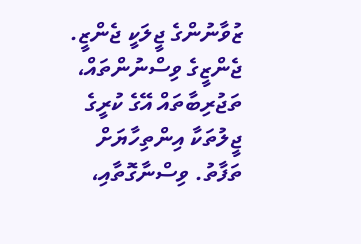ޒުވާނުންގެ ޖީލަކީ ޖެންޒީ. ޖެންޒީގެ ވިސްނުންތައް، ތަޖުރިބާތައް އޭގެ ކުރީގެ ޖީލުތަކާ އިންތިހާޔަށް ތަފާތު. ވިސްނާގޮތާއި،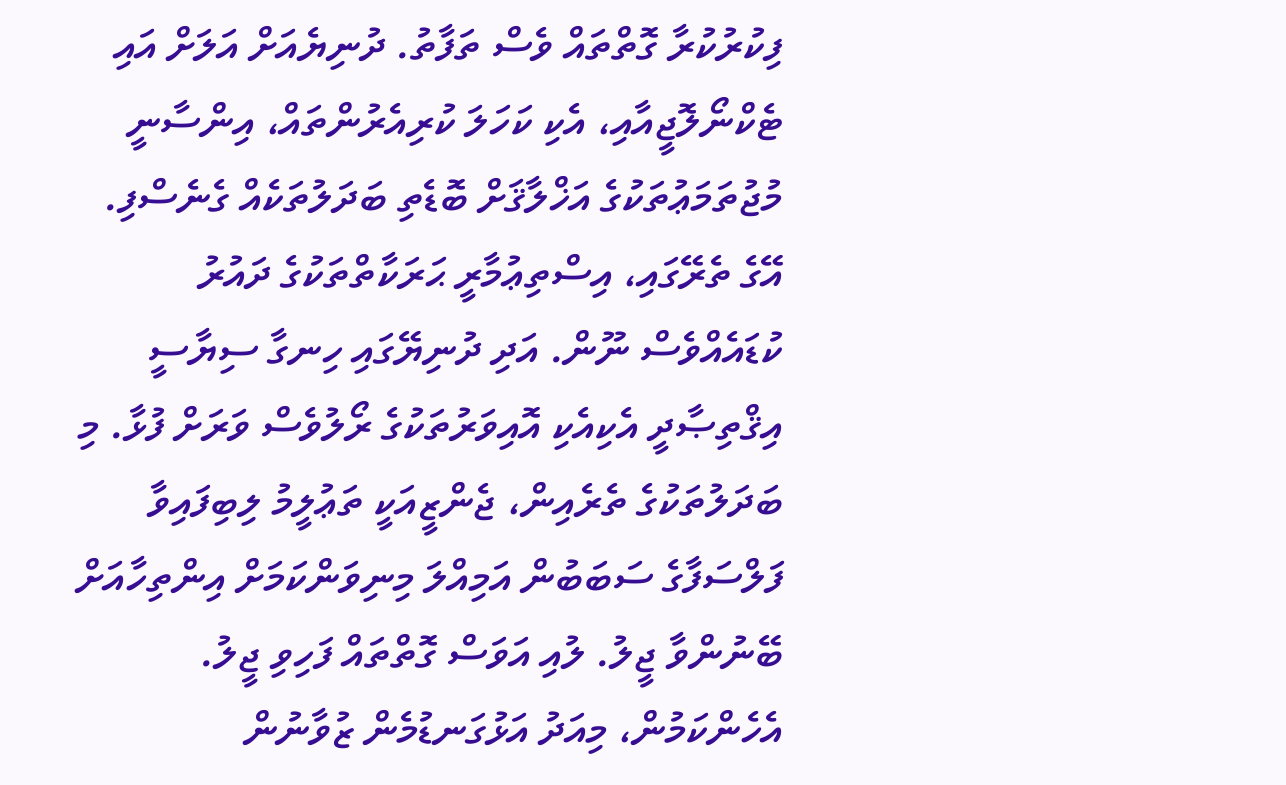ފިކުރުކުރާ ގޮތްތައް ވެސް ތަފާތު. ދުނިޔެއަށް އަލަށް އައި ޓެކްނޯލޮޖީއާއި، އެކި ކަހަލަ ކުރިއެރުންތައް، އިންސާނީ މުޖުތަމަޢުތަކުގެ އަޚްލާޤަށް ބޮޑެތި ބަދަލުތަކެއް ގެނެސްފި. އޭގެ ތެރޭގައި، އިސްތިޢުމާރީ ޙަރަކާތްތަކުގެ ދައުރު ކުޑައެއްވެސް ނޫން. އަދި ދުނިޔޭގައި ހިނގާ ސިޔާސީ އިޤްތިޞާދީ އެކިއެކި އޮއިވަރުތަކުގެ ރޯލުވެސް ވަރަށް ފުޅާ. މި ބަދަލުތަކުގެ ތެރެއިން، ޖެންޒީއަކީ ތަޢުލީމު ލިބިފައިވާ ފަލްސަފާގެ ސަބަބުން އަމިއްލަ މިނިވަންކަމަށް އިންތިހާއަށް ބޭނުންވާ ޖީލު. ލުއި އަވަސް ގޮތްތައް ފަހިވި ޖީލު.
އެހެންކަމުން، މިއަދު އަޅުގަނޑުމެން ޒުވާނުން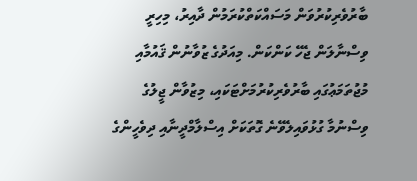ބާރުވެރިކުރުވަން މަސައްކަތްކުރަމުން ދާއިރު، މިހިރީ ވިސްނާލަން ޖެހޭ ކަންކަން. މިއަދުގެ ޒުވާނުން ޤައުމާއި މުޖުތަމަޢުގައި ބާރުވެރިކުރުމަށްޓަކައި، މިޒުވާން ޖީލުގެ ވިސްނުމާ ގުޅުވައިލެވޭނެ ގޮތަކަށް އިސްލާމްދީނާއި ދިވެހީންގެ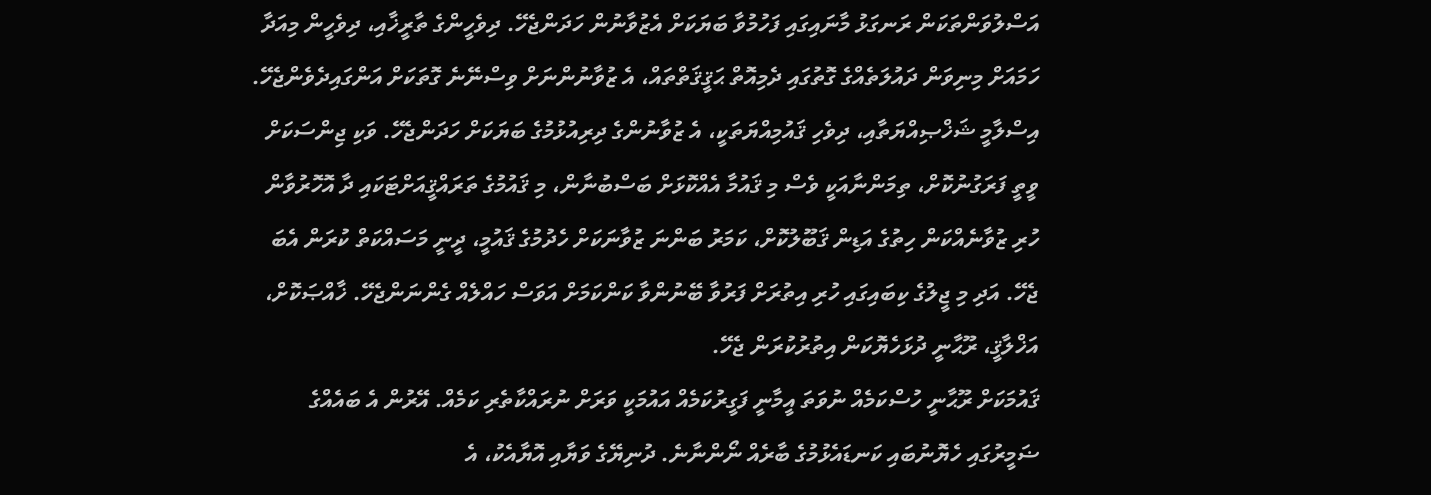އަސްލުވަންތަކަން ރަނގަޅު މާނައިގައި ފަހުމުވާ ބަޔަކަށް އެޒުވާނުން ހަދަންޖެހޭ. ދިވެހީންގެ ތާރީޚާއި، ދިވެހީން މިއަދާ ހަމައަށް މިނިވަން ދައުލަތެއްގެ ގޮތުގައި ދެމިއޮތް ޙަޤީޤަތްތައް، އެ ޒުވާނުންނަށް ވިސްނޭނެ ގޮތަކަށް އަންގައިދެވެންޖެހޭ. އިސްލާމީ ޝަޚްޞިއްޔަތާއި، ދިވެހި ޤައުމިއްޔަތަކީ، އެ ޒުވާނުންގެ ދިރިއުޅުމުގެ ބަޔަކަށް ހަދަންޖެހޭ. ވަކި ޖިންސަކަށް ވީތީ ފަރަގުނުކޮށް، ތިމަންނާއަކީ ވެސް މި ޤައުމާ އެއްކޮޅަށް ބަސްބުނާން، މި ޤައުމުގެ ތަރައްޤީއަށްޓަކައި ދާ އޮހޮރުވާން ހުރި ޒުވާނެއްކަން ހިތުގެ އަޑިން ޤަބޫލުކޮށް، ކަމަރު ބަންނަ ޒުވާނަކަށް ހެދުމުގެ ޤައުމީ، ދީނީ މަސައްކަތް ކުރަން އެބަ ޖެހޭ. އަދި މި ޖީލުގެ ކިބައިގައި ހުރި އިތުރަށް ފަރުވާ ބޭނުންވާ ކަންކަމަށް އަވަސް ހައްލެއް ގެންނަންޖެހޭ. ޚާއްޞަކޮށް، އަޚްލާޤީ، ރޫޙާނީ ދުޅަހެޔޮކަން އިތުރުކުރަން ޖެހޭ.
ޤައުމަކަށް ރޫޙާނީ ހުސްކަމެއް ނުވަތަ އީމާނީ ފަގީރުކަމެއް އައުމަކީ ވަރަށް ނުރައްކާތެރި ކަމެއް. އޭރުން އެ ބައެއްގެ ޟަމީރުގައި ހެޔޮނުބައި ކަނޑައެޅުމުގެ ބާރެއް ނޯންނާނެ. ދުނިޔޭގެ ވަޔާއި އޮޔާއެކު، އެ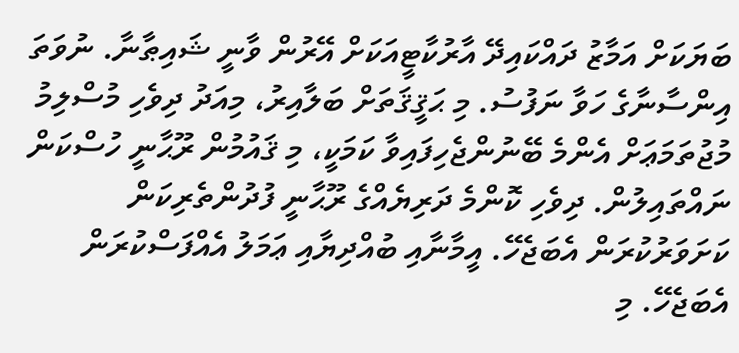ބަޔަކަށް އަމާޒު ދައްކައިދޭ އާރުކާޓީއަކަށް އޭރުން ވާނީ ޝައިޠާނާ. ނުވަތަ އިންސާނާގެ ހަވާ ނަފުސު. މި ޙަޤީޤަތަށް ބަލާއިރު، މިއަދު ދިވެހި މުސްލިމު މުޖުތަމަޢަށް އެންމެ ބޭނުންޖެހިފައިވާ ކަމަކީ، މި ޤައުމުން ރޫޙާނީ ހުސްކަން ނައްތައިލުން. ދިވެހި ކޮންމެ ދަރިޔެއްގެ ރޫޙާނީ ފުދުންތެރިކަން ކަށަވަރުކުރަން އެބަޖެހޭ. އީމާނާއި ބުއްދިޔާއި ޢަމަލު އެއްފަސްކުރަން އެބަޖެހޭ. މި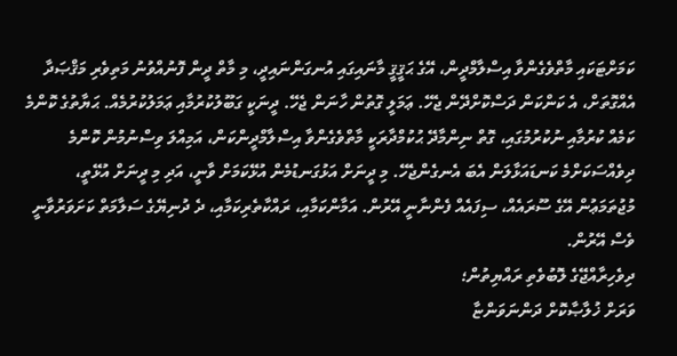ކަމަށްޓަކައި މާތްވެގެންވާ އިސްލާމްދީން، އޭގެ ޙަޤީޤީ މާނައިގައި އުނގަންނައިދީ، މި މާތް ދީން ފޮނުއްވުނު މަތިވެރި މަޤްޞަދާ އެއްގޮތަށް، އެ ކަންކަން ދަސްކޮށްދޭން ޖެހޭ. ޢަމަލީ ގޮތުން ހާނަން ޖެހޭ. ދީނަކީ ގަބޫލުކުރުމާއި ޢަމަލުކުރުމެއް. ޙަޔާތުގެ ކޮންމެ ކަމެއް ކުރުމާއި ނުކުރުމުގައި، ގޮތް ނިންމާދޭ ޙުކުމްދާރަކީ މާތްވެގެންވާ އިސްލާމްދީންކަން، އަމިއްލަ ވިސްނުމުން ކޮންމެ ދިވެއްސަކަށްމެ ކަނޑައަޅާލަން އެބަ އެނގެންޖެހޭ. މި ދީނަށް އަޅުގަނޑުމެން އުޅޭކަމަށް ވާނީ، އަދި މި ދީނަށް އުޅޭތީ، މުޖުތަމަޢުން އޭގެ ސޫރައެއް، ސިފައެއް ފެންނާނީ އޭރުން. އަމާންކަމާއި، ރައްކާތެރިކަމާއި، ދެ ދުނިޔޭގެ ސަލާމަތް ކަށަވަރުވާނީ ވެސް އޭރުން.
ދިވެހިރާއްޖޭގެ ލޮބުވެތި ރައްޔިތުން؛
ވަރަށް ޚުލާޞާކޮށް ދަންނަވަންޏާ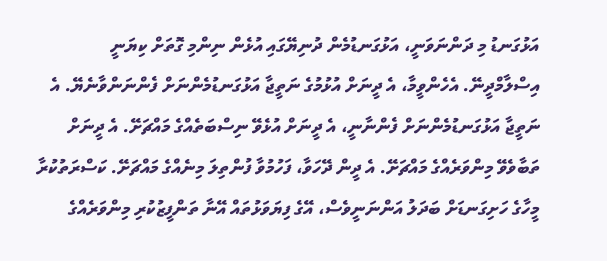އަޅުގަނޑު މި ދަންނަވަނީ، އަޅުގަނޑުމެން ދުނިޔޭގައި އުޅެން ނިންމި ގޮތަށް ކިޔަނީ އިސްލާމްދީނޭ. އެހެންވީމާ، އެ ދީނަށް އުޅުމުގެ ނަތީޖާ އަޅުގަނޑުމެންނަށް ފެންނަންވާނެޔޭ. އެ ނަތީޖާ އަޅުގަނޑުމެންނަށް ފެންނާނީ، އެ ދީނަށް އުޅެވޭ ނިސްބަތެއްގެ މައްޗަށޭ. އެ ދީނަށް ތަބާވެވޭ މިންވަރެއްގެ މައްޗަށޭ. އެ ދީން ދޭހަވާ، ފަހުމުވާ ފުންތިލަ މިނެއްގެ މައްޗަށޭ. ކަސްރަތުކުރާ މީހާގެ ހަށިގަނޑަށް ބަދަލު އަންނަނީވެސް، އޭގެ ފިޔަވަޅުތައް އޭނާ ތަންފީޒުކުރި މިންވަރެއްގެ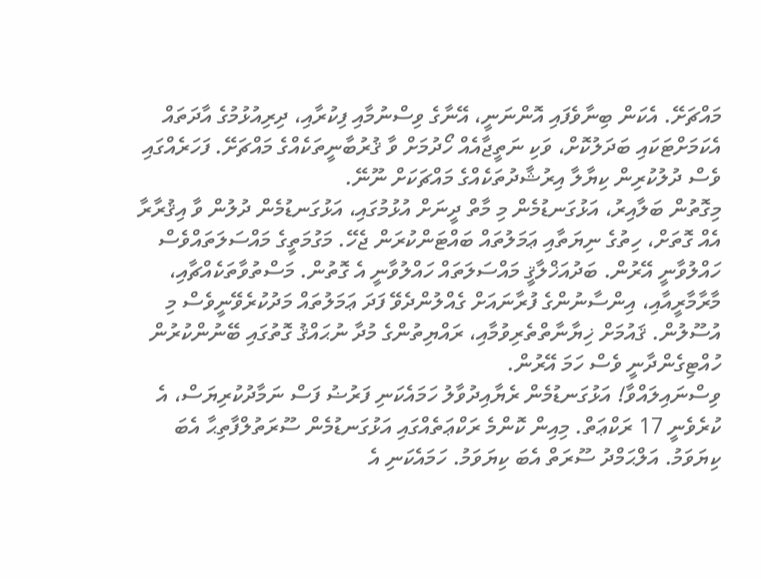މައްޗަށޭ. އެކަން ބިނާވެފައި އޮންނަނީ، އޭނާގެ ވިސްނުމާއި ފިކުރާއި، ދިރިއުޅުމުގެ އާދަތައް އެކަމަށްޓަކައި ބަދަލުކޮށް، ވަކި ނަތީޖާއެއް ހޯދުމަށް ވާ ޤުރުބާނީތަކެއްގެ މައްޗަށޭ. ފަހަރެއްގައި ވެސް ދުލުކުރިން ކިޔާލާ އިރުޝާދުތަކެއްގެ މައްޗަކަށް ނޫނޭ.
މިގޮތުން ބަލާއިރު، އަޅުގަނޑުމެން މި މާތް ދީނަށް އުޅުމުގައި، އަޅުގަނޑުމެން ދުލުން ވާ އިޤުރާރާ އެއް ގޮތަށް، ހިތުގެ ނިޔަތާއި ޢަމަލުތައް ބައްޓަންކުރަން ޖެހޭ. މަގުމަތީގެ މައްސަލަތައްވެސް ހައްލުވާނީ އޭރުން. ބަދުއަޚްލާޤީ މައްސަލަތައް ހައްލުވާނީ އެ ގޮތުން. މަސްތުވާތަކެއްޗާއި، މާރާމާރީއާއި، އިންސާނުންގެ ފުރާނައަށް ގެއްލުންދެވޭ ފަދަ ޢަމަލުތައް މަދުކުރެވޭނީވެސް މި އުސޫލުން. ޤައުމަށް ޚިޔާނާތްތެރިވުމާއި، ރައްޔިތުންގެ މުދާ ނުޙައްޤު ގޮތުގައި ބޭނުންކުރުން ހުއްޓިގެންދާނީ ވެސް ހަމަ އޭރުން.
ވިސްނައިލައްވާ! އަޅުގަނޑުމެން ރެޔާއިދުވާލު ހަމައެކަނި ފަރުޟު ފަސް ނަމާދުކުރިޔަސް، އެ ކުރެވެނީ 17 ރަކްޢަތް. މިއިން ކޮންމެ ރަކްޢަތެއްގައި އަޅުގަނޑުމެން ސޫރަތުލްފާތިޙާ އެބަ ކިޔަވަމު. އަލްޙަމްދު ސޫރަތް އެބަ ކިޔަވަމު. ހަމައެކަނި އެ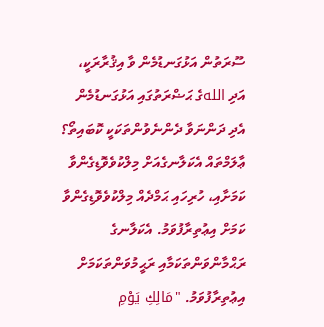ސޫރަތުން އަޅުގަނޑުމެން ވާ އިޤުރާރަކީ، އަދި اللهގެ ޙަޟްރަތުގައި އަޅުގަނޑުމެން އެދި ދަންނަވާ ދެންނެވުންތަކަކީ ކޮބައިތޯ؟ ޢާލަމްތައް އެކަލާނގެއަށް މިލްކުވެވޮޑިގެންވާ ކަމަށާއި، ހުރިހައި ޙަމްދެއް މިލްކުވެވޮޑިގެންވާ ކަމަށް އިޢުތިރާފުވަމު. އެކަލާނގެ ރަޙްމާންވަންތަކަމާއި ރަޙީމުވަންތަކަމަށް އިޢުތިރާފުވަމު. "مَالِكِ يَوْمِ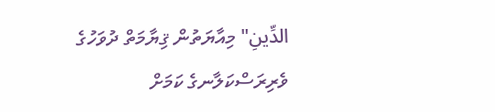الدِّينِ" މިއާޔަތުން ޤިޔާމަތް ދުވަހުގެ ވެރިރަސްކަލާނގެ ކަމަށް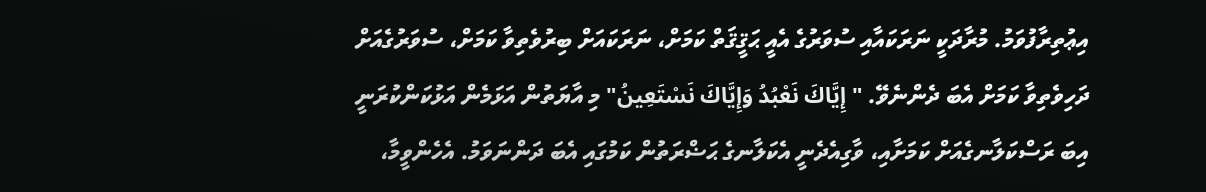އިޢުތިރާފުވަމު. މުރާދަކީ ނަރަކައާއި ސުވަރުގެ އެއީ ޙަޤީޤަތް ކަމަށް، ނަރަކައަށް ބިރުވެތިވާ ކަމަށް، ސުވަރުގެއަށް ދަހިވެތިވާ ކަމަށް އެބަ ދެންނެވޭ. "إِيَّاكَ نَعْبُدُ وَإِيَّاكَ نَسْتَعِينُ" މި އާޔަތުން އަޅަމެން އަޅުކަންކުރަނީ އިބަ ރަސްކަލާނގެއަށް ކަމަށާއި، ވާގިއެދެނީ އެކަލާނގެ ޙަޟްރަތުން ކަމުގައި އެބަ ދަންނަވަމު. އެހެންވީމާ،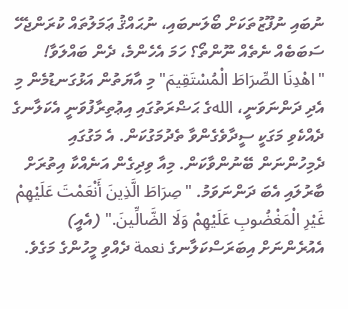ނުބައި ނުފޫޒުތަކަށް ބޯލަނބައި، ނުޙައްޤު ޢަމަލުތައް ކުރަންޖެހޭ ސަބަބެއް ނެތެއް ނޫންތޯ؟ ހަމަ އެހެންމެ، ދެން ބައްލަވާ! "اهْدِنَا الصِّرَاطَ الْمُسْتَقِيمَ" މި އާޔަތުން އަޅުގަނޑުމެން މި އެދި ދަންނަވަނީ، اللهގެ ޙަޟްރަތުގައި އިޢުތިރާފުވަނީ އެކަލާނގެ ދެއްކެވި މަގަކީ ސީދާވެގެންވާ ތެދުމަގުކަން. އެ މަގުގައި ދެމިހުންނަން ބޭނުންވާކަން. މިއާ ވިދިގެން އަނެއްކާ އިތުރަށް ބާރުލައި އެބަ ދަންނަވަމު. "صِرَاطَ الَّذِينَ أَنْعَمْتَ عَلَيْهِمْ غَيْرِ الْمَغْضُوبِ عَلَيْهِمْ وَلَا الضَّالِّينَ." (އެއީ) އެއުރެންނަށް އިބަރަސްކަލާނގެ نعمة ދެއްވި މީހުންގެ މަގެވެ.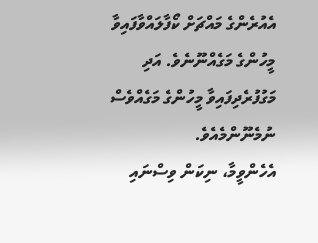އެއުރެންގެ މައްޗަށް ކޯފާލައްވާފައިވާ މީހުންގެ މަގެއްނޫނެވެ. އަދި މަގުފުރެދިފައިވާ މީހުންގެ މަގެއްވެސް ނުމެނޫންމެއެވެ.
އެހެންވީމާ، ނިކަން ވިސްނައި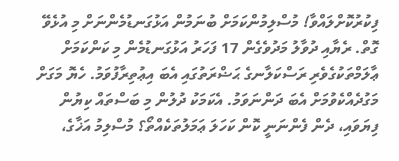ފިކުރުކޮށްލައްވާ! މުސްލިމުންކަމަށް ބުނަމުން އަޅުގަނޑުމެންނަށް މި އުޅެވޭ ގޮތް. ރެޔާއި ދުވާލު މަދުވެގެން 17 ފަހަރު އަޅުގަނޑުމެން މި ކަންކަމަށް ޢާލަމްތަކުގެވެރި ރަސްކަލާނގެ ޙަޟްރަތުގައި އެބަ އިޢުތިރާފުވަމު. ހެޔޮ މަގަށް މަގުދެއްކެވުމަށް އެބަ ދަންނަވަމު. އެކަމަކު ދުލުން މި ބަސްތައް ކިޔުން ފިޔަވައި، ދެން ފެންނަނީ ކޮން ކަހަލަ ޢަމަލުތަކެއްތޯ؟ މުސްލިމު އަޚާގެ،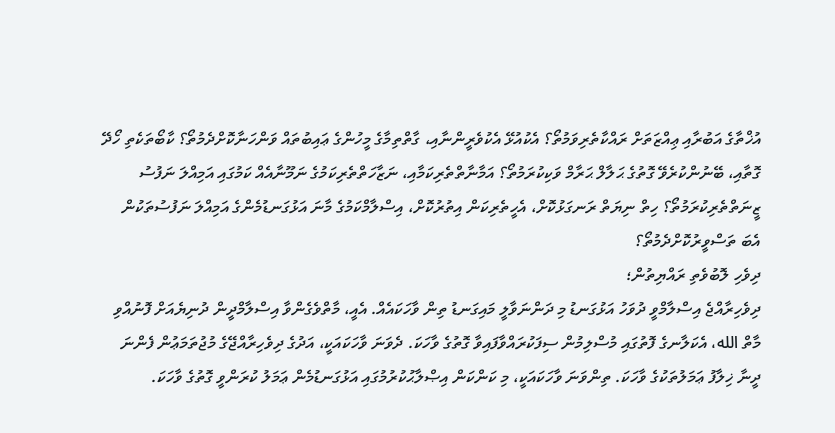އުޚްތާގެ އަބުރާއި ޢިއްޒަތަށް ރައްކާތެރިވަމުތޯ؟ އެކުއުޅޭ އެކުވެރީންނާއި، ގާތްތިމާގެ މީހުންގެ ޢައިބުތައް ވަންހަނާކޮށްދެމުތޯ؟ ކާބޯތަކެތި ހޯދޭ ގޮތާއި، ބޭނުންކުރެވޭ ގޮތުގެ ޙަލާލް ޙަރާމް ވަކިކުރަމުތޯ؟ އަމާނާތްތެރިކަމާއި، ނަޒާހަތްތެރިކަމުގެ ނަމޫނާއެއް ކަމުގައި އަމިއްލަ ނަފުސު ޒީނަތްތެރިކުރަމުތޯ؟ ހިތް ނިޔަތް ރަނގަޅުކޮށް، އެހީތެރިކަން އިތުރުކޮށް، އިސްލާމްކަމުގެ މާނަ އަޅުގަނޑުމެންގެ އަމިއްލަ ނަފުސުތަކުން އެބަ ތަސްވީރުކޮށްދެމުތޯ؟
ދިވެހި ލޮބުވެތި ރައްޔިތުން؛
ދިވެހިރާއްޖެ އިސްލާމްވީ ދުވަހު އަޅުގަނޑު މި ދަންނަވާލީ މައިގަނޑު ތިން ވާހަކައެއް. އެއީ، މާތްވެގެންވާ އިސްލާމްދީން ދުނިޔެއަށް ފޮނުއްވި މާތް الله، އެކަލާނގެ ފޮތުގައި މުސްލިމުން ސިފަކުރައްވާފައިވާ ގޮތުގެ ވާހަކަ. ދެވަނަ ވާހަކައަކީ، އަދުގެ ދިވެހިރާއްޖޭގެ މުޖުތަމަޢުން ފެންނަ ދީނާ ޚިލާފު ޢަމަލުތަކުގެ ވާހަކަ. ތިންވަނަ ވާހަކައަކީ، މި ކަންކަން އިޞްލާޙުކުރުމުގައި އަޅުގަނޑުމެން ޢަމަލު ކުރަންވީ ގޮތުގެ ވާހަކަ.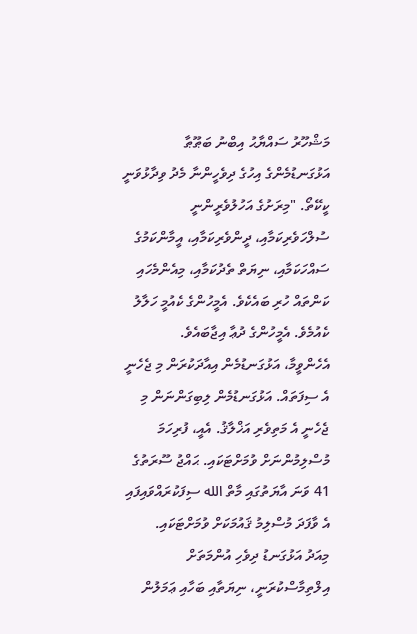މަޝްހޫރު ސައްޔާޙު އިބްނު ބަޠޫޠާ އަޅުގަނޑުމެންގެ އިހުގެ ދިވެހީންނާ މެދު ވިދާޅުވަނީ ކީކޭތޯ. "މިރަށުގެ އަހުލުވެރީންނީ ސުލްހަވެރިކަމާއި، ދީންވެރިކަމާއި، އީމާންކަމުގެ ސައްހަކަމާއި، ނިޔަތް ތެދުކަމާއި، މިއެންމެހައި ކަންތައް ހުރި ބައެކެވެ. އެމީހުންގެ ކެއުމީ ހަލާލު ކެއުމެވެ. އެމީހުންގެ ދުޢާ އިޖާބައެވެ.
އެހެންވީމާ، އަޅުގަނޑުމެން އިއާދަކުރަން މި ޖެހެނީ އެ ސިފަތައް. އަޅުގަނޑުމެން ލިބިގަންނަން މި ޖެހެނީ އެ މަތިވެރި އަޚްލާޤު. އެއީ، ފުރިހަމަ މުސްލިމުންނަށް ވުމަށްޓަކައި. ޙައްޖު ސޫރަތުގެ 41 ވަނަ އާޔަތުގައި މާތް الله ސިފަކުރައްވައިފައި އެ ވާފަދަ މުސްލިމު ޤައުމަކަށް ވުމަށްޓަކައި.
މިއަދު އަޅުގަނޑު ދިވެހި އުންމަތަށް އިލްތިމާސްކުރަނީ، ނިޔަތާއި ބަހާއި ޢަމަލުން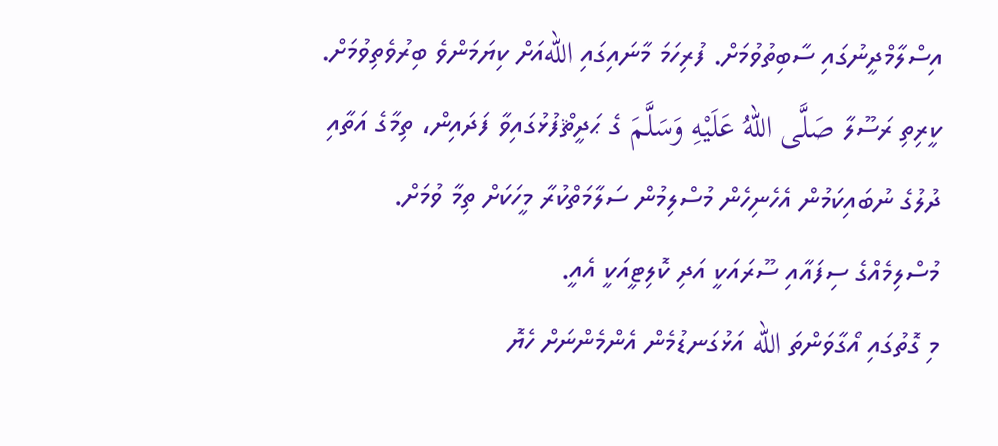އިސްލާމްދީނުގައި ސާބިތުވުމަށް. ފުރިހަމަ މާނައިގައި اللهއަށް ކިޔަމަންވެ ބިރުވެތިވުމަށް. ކީރިތި ރަސޫލާ صَلَّى اللهُ عَلَيْهِ وَسَلَّمَ ގެ ޙަދީޘްފުޅުގައިވާ ފަދައިން، ތިމާގެ އަތާއި ދުލުގެ ނުބައިކަމުން އެހެނިހެން މުސްލިމުން ސަލާމަތްކުރާ މީހަކަށް ތިމާ ވުމަށް. މުސްލިމެއްގެ ސިފައާއި ސޫރައަކީ އަދި ކޮލިޓީއަކީ އެއީ.
މި ގޮތުގައި އޯގާވަންތަ الله އަޅުގަނޑުމެން އެންމެންނަށް ހެޔޮ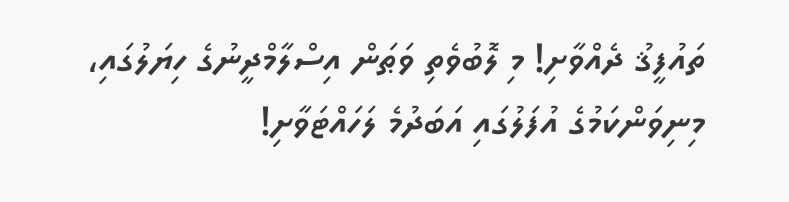ތައުފީޤު ދެއްވާށި! މި ލޮބުވެތި ވަޠަން އިސްލާމްދީނުގެ ހިޔަލުގައި، މިނިވަންކަމުގެ އުފަލުގައި އަބަދުމެ ލަހައްޓަވާށި!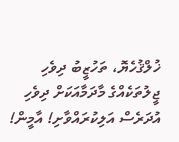ޚުލްޤުހެޔޮ، ތަހުޒީބު ދިވެހި ޖީލުތަކެއްގެ މާދަމާއަކަށް ދިވެހި އުދަރެސް އަލިކުރައްވާށި! އާމީން!